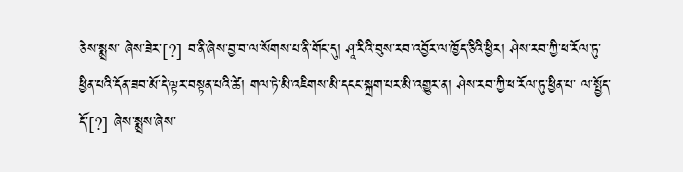ཅེས་སྨྲས་ ཞེས་ཟེར་[?] བ་ནི་ཞེས་བྱ་བ་ལ་སོགས་པ་ནི་གོང་དུ། ཤཱ་རིའི་བུས་རབ་འབྱོར་ལ་ཁྱོད་ཅིའི་ཕྱིར། ཤེས་རབ་ཀྱི་ཕ་རོལ་ཏུ་ཕྱིན་པའི་དོན་ཟབ་མོ་དེ་ལྟར་བསྟན་པའི་ཚེ། གལ་ཏེ་མི་འཇིགས་མི་དངང་སྐྲག་པར་མི་འགྱུར་ན། ཤེས་རབ་ཀྱི་ཕ་རོལ་ཏུ་ཕྱིན་པ་ ལ་སྤྱོད་དོ་[?] ཞེས་སྨྲས་ཞེས་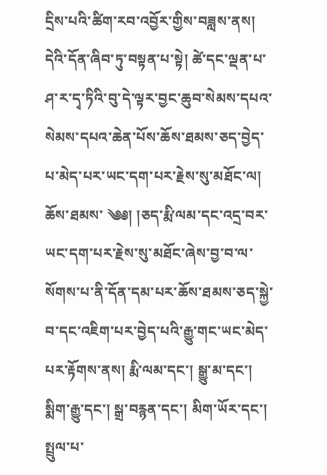དྲིས་པའི་ཚིག་རབ་འབྱོར་གྱིས་བཟླས་ནས། དེའི་དོན་ཞིབ་ཏུ་བསྟན་པ་སྟེ། ཚེ་དང་ལྡན་པ་ཤ་ར་དྭ་ཏིའི་བུ་དེ་ལྟར་བྱང་ཆུབ་སེམས་དཔའ་སེམས་དཔའ་ཆེན་པོས་ཆོས་ཐམས་ཅད་བྱེད་པ་མེད་པར་ཡང་དག་པར་རྗེས་སུ་མཐོང་ལ། ཆོས་ཐམས་ ༄༅། །ཅད་རྨི་ལམ་དང་འདྲ་བར་ཡང་དག་པར་རྗེས་སུ་མཐོང་ཞེས་བྱ་བ་ལ་སོགས་པ་ནི་དོན་དམ་པར་ཆོས་ཐམས་ཅད་སྐྱེ་བ་དང་འཇིག་པར་བྱེད་པའི་རྒྱུ་གང་ཡང་མེད་པར་རྟོགས་ནས། རྨི་ལམ་དང་། སྒྱུ་མ་དང་། སྨིག་རྒྱུ་དང་། སྒྲ་བརྙན་དང་། མིག་ཡོར་དང་། སྤྲུལ་པ་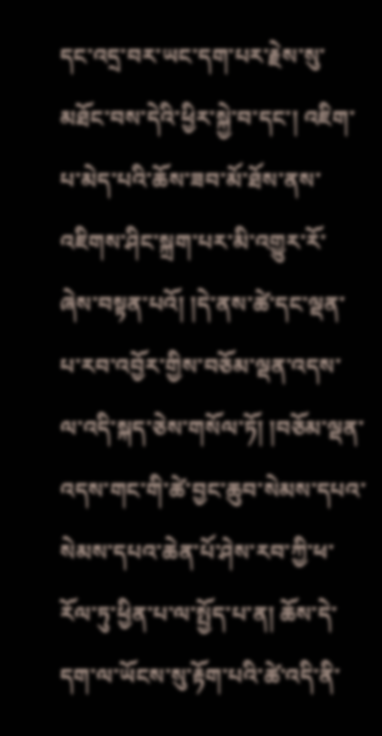དང་འདྲ་བར་ཡང་དག་པར་རྗེས་སུ་མཐོང་བས་དེའི་ཕྱིར་སྐྱེ་བ་དང་། འཇིག་པ་མེད་པའི་ཆོས་ཟབ་མོ་ཐོས་ནས་འཇིགས་ཤིང་སྐྲག་པར་མི་འགྱུར་རོ་ཞེས་བསྟན་པའོ། །དེ་ནས་ཚེ་དང་ལྡན་པ་རབ་འབྱོར་གྱིས་བཅོམ་ལྡན་འདས་ལ་འདི་སྐད་ཅེས་གསོལ་ཏོ། །བཅོམ་ལྡན་ འདས་གང་གི་ཚེ་བྱང་ཆུབ་སེམས་དཔའ་སེམས་དཔའ་ཆེན་པོ་ཤེས་རབ་ཀྱི་ཕ་རོལ་ཏུ་ཕྱིན་པ་ལ་སྤྱོད་པ་ན། ཆོས་དེ་དག་ལ་ཡོངས་སུ་རྟོག་པའི་ཚེ་འདི་ནི་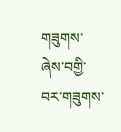གཟུགས་ཞེས་བགྱི་བར་གཟུགས་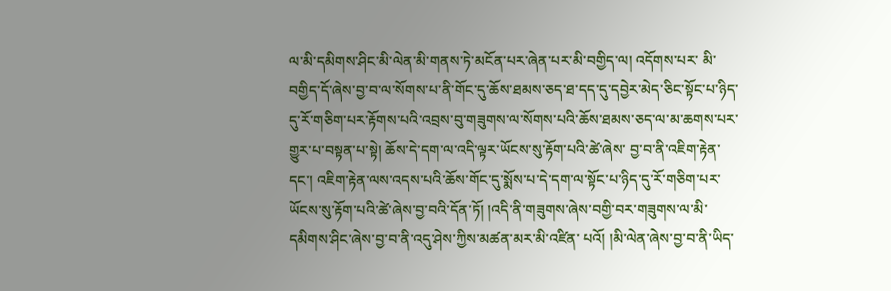ལ་མི་དམིགས་ཤིང་མི་ལེན་མི་གནས་ཏེ་མངོན་པར་ཞེན་པར་མི་བགྱིད་ལ། འདོགས་པར་ མི་བགྱིད་དོ་ཞེས་བྱ་བ་ལ་སོགས་པ་ནི་གོང་དུ་ཆོས་ཐམས་ཅད་ཐ་དད་དུ་དབྱེར་མེད་ཅིང་སྟོང་པ་ཉིད་དུ་རོ་གཅིག་པར་རྟོགས་པའི་འབྲས་བུ་གཟུགས་ལ་སོགས་པའི་ཆོས་ཐམས་ཅད་ལ་མ་ཆགས་པར་གྱུར་པ་བསྟན་པ་སྟེ། ཆོས་དེ་དག་ལ་འདི་ལྟར་ཡོངས་སུ་རྟོག་པའི་ཚེ་ཞེས་ བྱ་བ་ནི་འཇིག་རྟེན་དང་། འཇིག་རྟེན་ལས་འདས་པའི་ཆོས་གོང་དུ་སྨོས་པ་དེ་དག་ལ་སྟོང་པ་ཉིད་དུ་རོ་གཅིག་པར་ཡོངས་སུ་རྟོག་པའི་ཚེ་ཞེས་བྱ་བའི་དོན་ཏོ། །འདི་ནི་གཟུགས་ཞེས་བགྱི་བར་གཟུགས་ལ་མི་དམིགས་ཤིང་ཞེས་བྱ་བ་ནི་འདུ་ཤེས་ཀྱིས་མཚན་མར་མི་འཛིན་ པའོ། །མི་ལེན་ཞེས་བྱ་བ་ནི་ཡིད་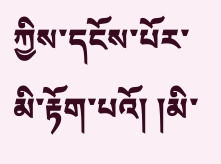ཀྱིས་དངོས་པོར་མི་རྟོག་པའོ། །མི་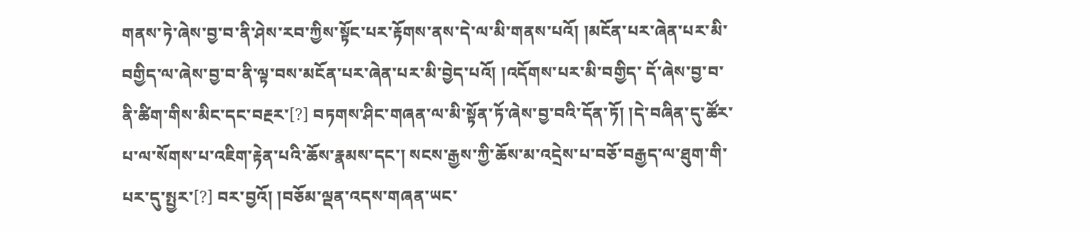གནས་ཏེ་ཞེས་བྱ་བ་ནི་ཤེས་རབ་ཀྱིས་སྟོང་པར་རྟོགས་ནས་དེ་ལ་མི་གནས་པའོ། །མངོན་པར་ཞེན་པར་མི་བགྱིད་ལ་ཞེས་བྱ་བ་ནི་ལྟ་བས་མངོན་པར་ཞེན་པར་མི་བྱེད་པའོ། །འདོགས་པར་མི་བགྱིད་ དོ་ཞེས་བྱ་བ་ནི་ཚིག་གིས་མིང་དང་བརྔར་[?] བཏགས་ཤིང་གཞན་ལ་མི་སྟོན་ཏོ་ཞེས་བྱ་བའི་དོན་ཏོ། །དེ་བཞིན་དུ་ཚོར་པ་ལ་སོགས་པ་འཇིག་རྟེན་པའི་ཆོས་རྣམས་དང་། སངས་རྒྱས་ཀྱི་ཆོས་མ་འདྲེས་པ་བཅོ་བརྒྱད་ལ་ཐུག་གི་པར་དུ་སྤྱར་[?] བར་བྱའོ། །བཅོམ་ལྡན་འདས་གཞན་ཡང་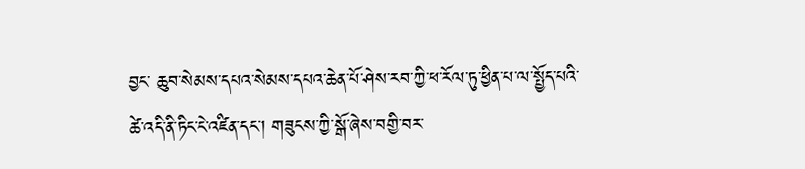བྱང་ ཆུབ་སེམས་དཔའ་སེམས་དཔའ་ཆེན་པོ་ཤེས་རབ་ཀྱི་ཕ་རོལ་ཏུ་ཕྱིན་པ་ལ་སྤྱོད་པའི་ཚེ་འདི་ནི་ཏིང་ངེ་འཛིན་དང་། གཟུངས་ཀྱི་སྒོ་ཞེས་བགྱི་བར་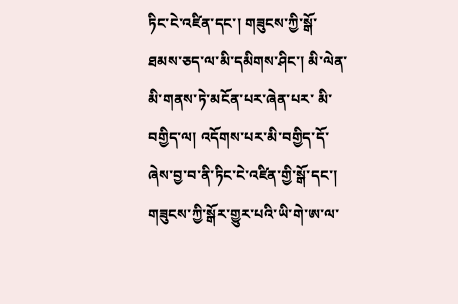ཏིང་ངེ་འཛིན་དང་། གཟུངས་ཀྱི་སྒོ་ཐམས་ཅད་ལ་མི་དམིགས་ཤིང་། མི་ལེན་མི་གནས་ཏེ་མངོན་པར་ཞེན་པར་ མི་བགྱིད་ལ། འདོགས་པར་མི་བགྱིད་དོ་ཞེས་བྱ་བ་ནི་ཏིང་ངེ་འཛིན་གྱི་སྒོ་དང་། གཟུངས་ཀྱི་སྒོར་གྱུར་པའི་ཡི་གེ་ཨ་ལ་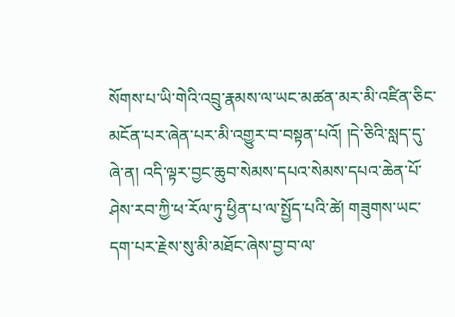སོགས་པ་ཡི་གེའི་འབྲུ་རྣམས་ལ་ཡང་མཚན་མར་མི་འཛིན་ཅིང་མངོན་པར་ཞེན་པར་མི་འགྱུར་བ་བསྟན་པའོ། །དེ་ཅིའི་སླད་དུ་ཞེ་ན། འདི་ལྟར་བྱང་ཆུབ་སེམས་དཔའ་སེམས་དཔའ་ཆེན་པོ་ཤེས་རབ་ཀྱི་ཕ་རོལ་ཏུ་ཕྱིན་པ་ལ་སྤྱོད་པའི་ཚེ། གཟུགས་ཡང་དག་པར་རྗེས་སུ་མི་མཐོང་ཞེས་བྱ་བ་ལ་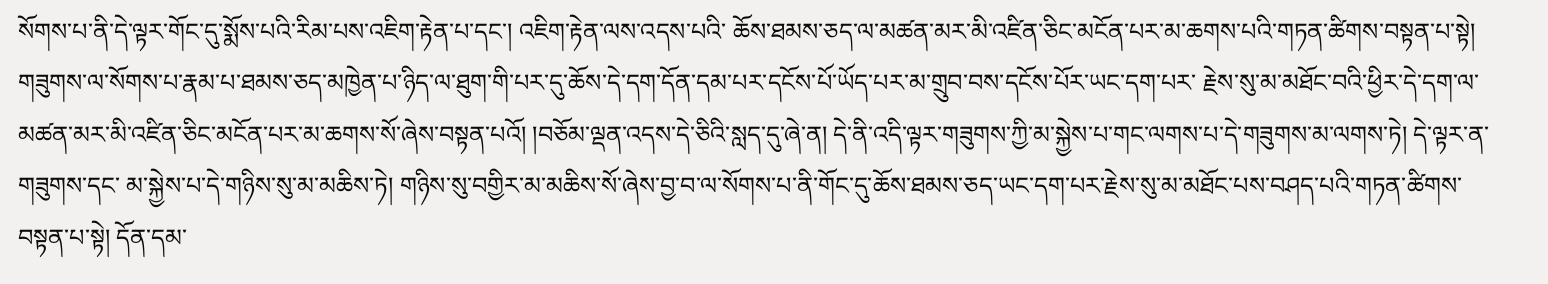སོགས་པ་ནི་དེ་ལྟར་གོང་དུ་སྨོས་པའི་རིམ་པས་འཇིག་རྟེན་པ་དང་། འཇིག་རྟེན་ལས་འདས་པའི་ ཆོས་ཐམས་ཅད་ལ་མཚན་མར་མི་འཛིན་ཅིང་མངོན་པར་མ་ཆགས་པའི་གཏན་ཚིགས་བསྟན་པ་སྟེ། གཟུགས་ལ་སོགས་པ་རྣམ་པ་ཐམས་ཅད་མཁྱེན་པ་ཉིད་ལ་ཐུག་གི་པར་དུ་ཆོས་དེ་དག་དོན་དམ་པར་དངོས་པོ་ཡོད་པར་མ་གྲུབ་བས་དངོས་པོར་ཡང་དག་པར་ རྗེས་སུ་མ་མཐོང་བའི་ཕྱིར་དེ་དག་ལ་མཚན་མར་མི་འཛིན་ཅིང་མངོན་པར་མ་ཆགས་སོ་ཞེས་བསྟན་པའོ། །བཅོམ་ལྡན་འདས་དེ་ཅིའི་སླད་དུ་ཞེ་ན། དེ་ནི་འདི་ལྟར་གཟུགས་ཀྱི་མ་སྐྱེས་པ་གང་ལགས་པ་དེ་གཟུགས་མ་ལགས་ཏེ། དེ་ལྟར་ན་གཟུགས་དང་ མ་སྐྱེས་པ་དེ་གཉིས་སུ་མ་མཆིས་ཏེ། གཉིས་སུ་བགྱིར་མ་མཆིས་སོ་ཞེས་བྱ་བ་ལ་སོགས་པ་ནི་གོང་དུ་ཆོས་ཐམས་ཅད་ཡང་དག་པར་རྗེས་སུ་མ་མཐོང་པས་བཤད་པའི་གཏན་ཚིགས་བསྟན་པ་སྟེ། དོན་དམ་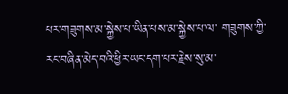པར་གཟུགས་མ་སྐྱེས་པ་ཡིན་པས་མ་སྐྱེས་པ་ལ་ གཟུགས་ཀྱི་རང་བཞིན་མེད་བའི་ཕྱིར་ཡང་དག་པར་རྗེས་སུ་མ་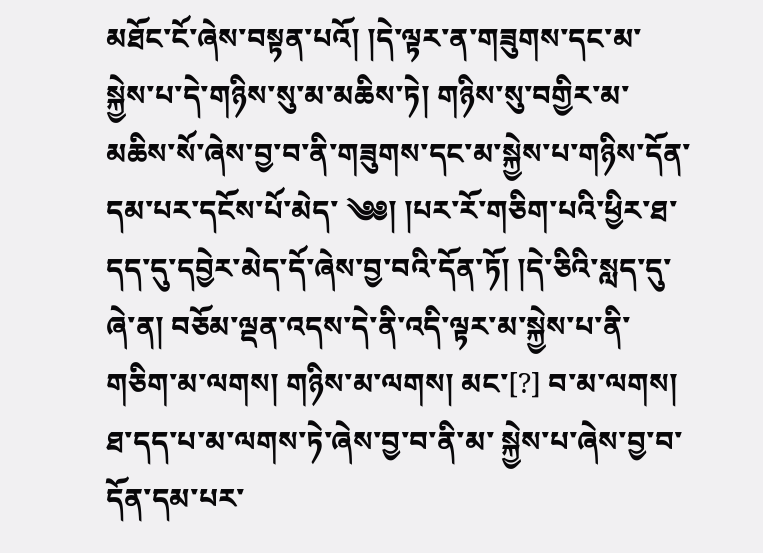མཐོང་ངོ་ཞེས་བསྟན་པའོ། །དེ་ལྟར་ན་གཟུགས་དང་མ་སྐྱེས་པ་དེ་གཉིས་སུ་མ་མཆིས་ཏེ། གཉིས་སུ་བགྱིར་མ་མཆིས་སོ་ཞེས་བྱ་བ་ནི་གཟུགས་དང་མ་སྐྱེས་པ་གཉིས་དོན་དམ་པར་དངོས་པོ་མེད་ ༄༅། །པར་རོ་གཅིག་པའི་ཕྱིར་ཐ་དད་དུ་དབྱེར་མེད་དོ་ཞེས་བྱ་བའི་དོན་ཏོ། །དེ་ཅིའི་སླད་དུ་ཞེ་ན། བཅོམ་ལྡན་འདས་དེ་ནི་འདི་ལྟར་མ་སྐྱེས་པ་ནི་གཅིག་མ་ལགས། གཉིས་མ་ལགས། མང་[?] བ་མ་ལགས། ཐ་དད་པ་མ་ལགས་ཏེ་ཞེས་བྱ་བ་ནི་མ་ སྐྱེས་པ་ཞེས་བྱ་བ་དོན་དམ་པར་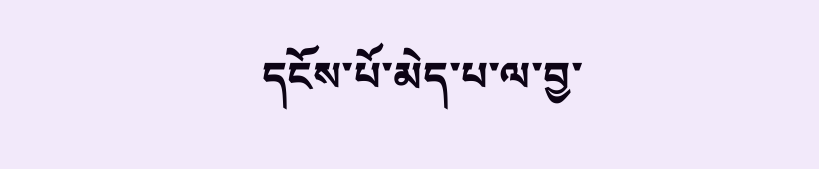དངོས་པོ་མེད་པ་ལ་བྱ་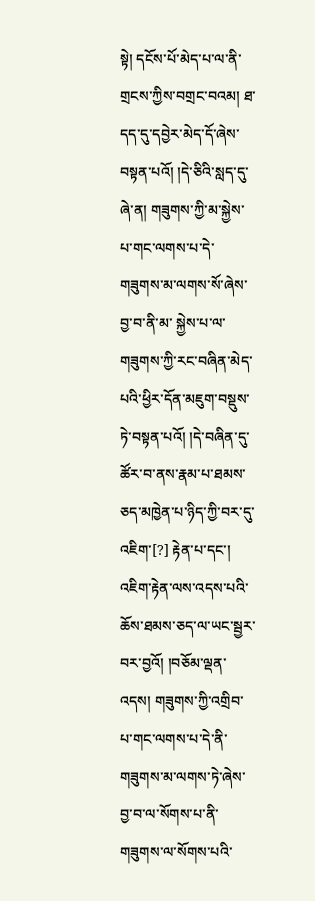སྟེ། དངོས་པོ་མེད་པ་ལ་ནི་གྲངས་ཀྱིས་བགྲང་བའམ། ཐ་དད་དུ་དབྱེར་མེད་དོ་ཞེས་བསྟན་པའོ། །དེ་ཅིའི་སླད་དུ་ཞེ་ན། གཟུགས་ཀྱི་མ་སྐྱེས་པ་གང་ལགས་པ་དེ་གཟུགས་མ་ལགས་སོ་ཞེས་བྱ་བ་ནི་མ་ སྐྱེས་པ་ལ་གཟུགས་ཀྱི་རང་བཞིན་མེད་པའི་ཕྱིར་དོན་མཇུག་བསྡུས་ཏེ་བསྟན་པའོ། །དེ་བཞིན་དུ་ཚོར་བ་ནས་རྣམ་པ་ཐམས་ཅད་མཁྱེན་པ་ཉིད་ཀྱི་བར་དུ་འཇིག་[?] རྟེན་པ་དང་། འཇིག་རྟེན་ལས་འདས་པའི་ཆོས་ཐམས་ཅད་ལ་ཡང་སྦྱར་བར་བྱའོ། །བཅོམ་ལྡན་འདས། གཟུགས་ཀྱི་འགྲིབ་པ་གང་ལགས་པ་དེ་ནི་གཟུགས་མ་ལགས་ཏེ་ཞེས་བྱ་བ་ལ་སོགས་པ་ནི་གཟུགས་ལ་སོགས་པའི་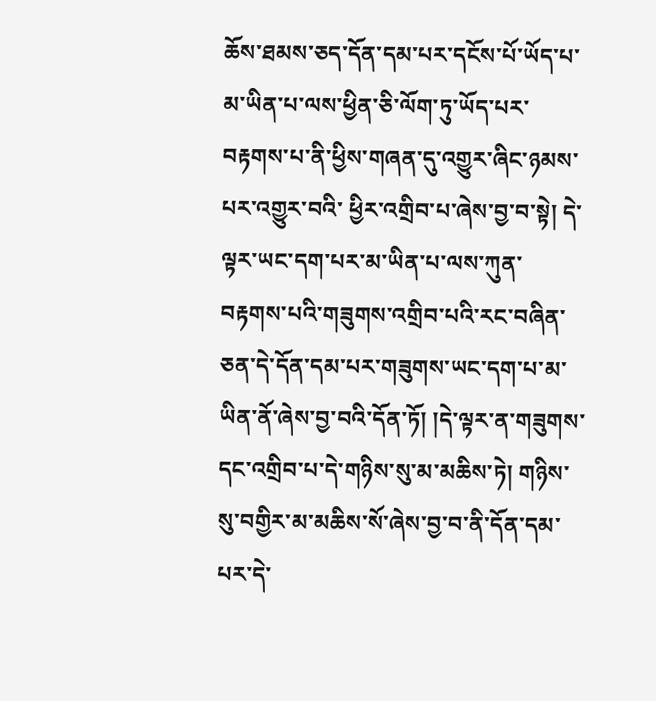ཆོས་ཐམས་ཅད་དོན་དམ་པར་དངོས་པོ་ཡོད་པ་མ་ཡིན་པ་ལས་ཕྱིན་ཅི་ལོག་ཏུ་ཡོད་པར་བརྟགས་པ་ནི་ཕྱིས་གཞན་དུ་འགྱུར་ཞིང་ཉམས་པར་འགྱུར་བའི་ ཕྱིར་འགྲིབ་པ་ཞེས་བྱ་བ་སྟེ། དེ་ལྟར་ཡང་དག་པར་མ་ཡིན་པ་ལས་ཀུན་བརྟགས་པའི་གཟུགས་འགྲིབ་པའི་རང་བཞིན་ཅན་དེ་དོན་དམ་པར་གཟུགས་ཡང་དག་པ་མ་ཡིན་ནོ་ཞེས་བྱ་བའི་དོན་ཏོ། །དེ་ལྟར་ན་གཟུགས་དང་འགྲིབ་པ་དེ་གཉིས་སུ་མ་མཆིས་ཏེ། གཉིས་ སུ་བགྱིར་མ་མཆིས་སོ་ཞེས་བྱ་བ་ནི་དོན་དམ་པར་དེ་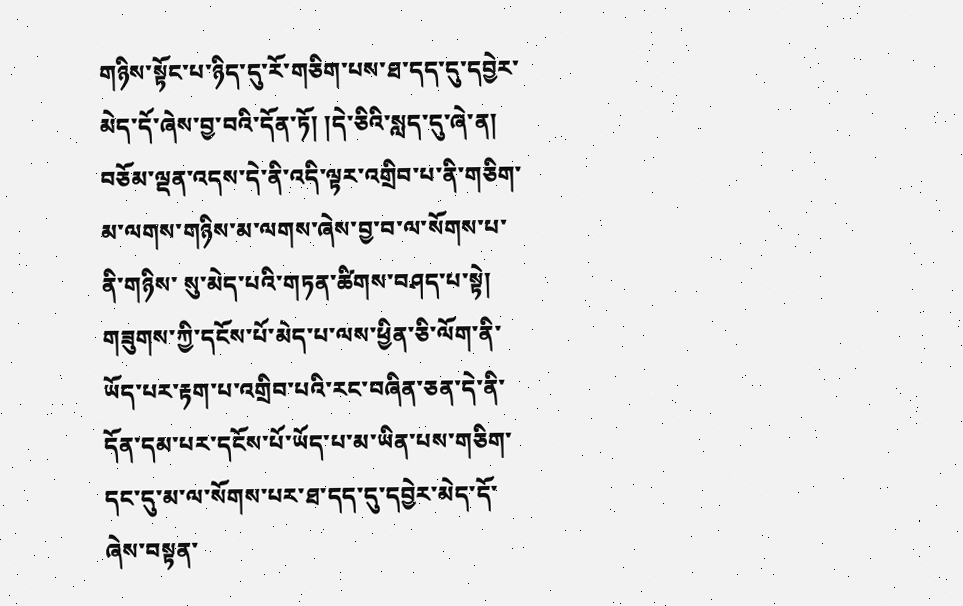གཉིས་སྟོང་པ་ཉིད་དུ་རོ་གཅིག་པས་ཐ་དད་དུ་དབྱེར་མེད་དོ་ཞེས་བྱ་བའི་དོན་ཏོ། །དེ་ཅིའི་སླད་དུ་ཞེ་ན། བཅོམ་ལྡན་འདས་དེ་ནི་འདི་ལྟར་འགྲིབ་པ་ནི་གཅིག་མ་ལགས་གཉིས་མ་ལགས་ཞེས་བྱ་བ་ལ་སོགས་པ་ནི་གཉིས་ སུ་མེད་པའི་གཏན་ཚིགས་བཤད་པ་སྟེ། གཟུགས་ཀྱི་དངོས་པོ་མེད་པ་ལས་ཕྱིན་ཅི་ལོག་ནི་ཡོད་པར་རྟག་པ་འགྲིབ་པའི་རང་བཞིན་ཅན་དེ་ནི་དོན་དམ་པར་དངོས་པོ་ཡོད་པ་མ་ཡིན་པས་གཅིག་དང་དུ་མ་ལ་སོགས་པར་ཐ་དད་དུ་དབྱེར་མེད་དོ་ཞེས་བསྟན་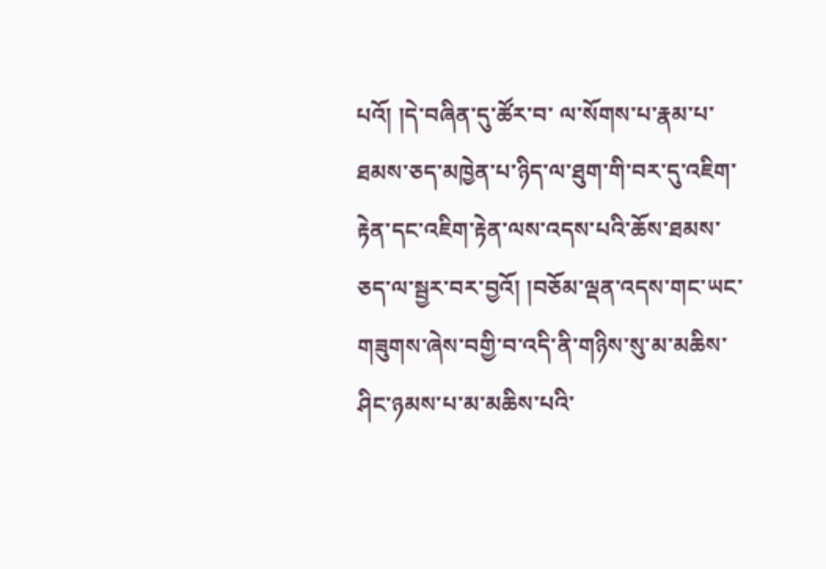པའོ། །དེ་བཞིན་དུ་ཚོར་བ་ ལ་སོགས་པ་རྣམ་པ་ཐམས་ཅད་མཁྱེན་པ་ཉིད་ལ་ཐུག་གི་བར་དུ་འཇིག་རྟེན་དང་འཇིག་རྟེན་ལས་འདས་པའི་ཆོས་ཐམས་ཅད་ལ་སྦྱར་བར་བྱའོ། །བཅོམ་ལྡན་འདས་གང་ཡང་གཟུགས་ཞེས་བགྱི་བ་འདི་ནི་གཉིས་སུ་མ་མཆིས་ཤིང་ཉམས་པ་མ་མཆིས་པའི་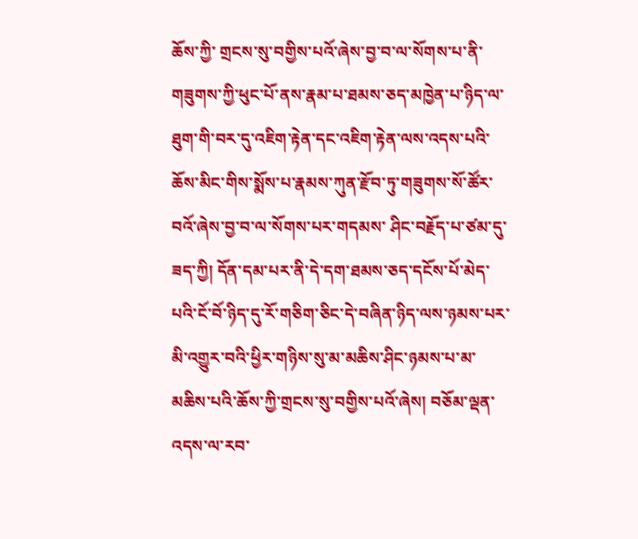ཆོས་ཀྱི་ གྲངས་སུ་བགྱིས་པའོ་ཞེས་བྱ་བ་ལ་སོགས་པ་ནི་གཟུགས་ཀྱི་ཕུང་པོ་ནས་རྣམ་པ་ཐམས་ཅད་མཁྱེན་པ་ཉིད་ལ་ཐུག་གི་བར་དུ་འཇིག་རྟེན་དང་འཇིག་རྟེན་ལས་འདས་པའི་ཆོས་མིང་གིས་སྨོས་པ་རྣམས་ཀུན་རྫོབ་ཏུ་གཟུགས་སོ་ཚོར་བའོ་ཞེས་བྱ་བ་ལ་སོགས་པར་གདམས་ ཤིང་བརྗོད་པ་ཙམ་དུ་ཟད་ཀྱི། དོན་དམ་པར་ནི་དེ་དག་ཐམས་ཅད་དངོས་པོ་མེད་པའི་ངོ་བོ་ཉིད་དུ་རོ་གཅིག་ཅིང་དེ་བཞིན་ཉིད་ལས་ཉམས་པར་མི་འགྱུར་བའི་ཕྱིར་གཉིས་སུ་མ་མཆིས་ཤིང་ཉམས་པ་མ་མཆིས་པའི་ཆོས་ཀྱི་གྲངས་སུ་བགྱིས་པའོ་ཞེས། བཅོམ་ལྡན་ འདས་ལ་རབ་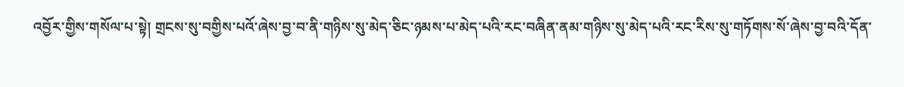འབྱོར་གྱིས་གསོལ་པ་སྟེ། གྲངས་སུ་བགྱིས་པའོ་ཞེས་བྱ་བ་ནི་གཉིས་སུ་མེད་ཅིང་ཉམས་པ་མེད་པའི་རང་བཞིན་ནམ་གཉིས་སུ་མེད་པའི་རང་རིས་སུ་གཏོགས་སོ་ཞེས་བྱ་བའི་དོན་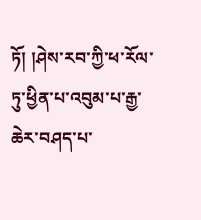ཏོ། །ཤེས་རབ་ཀྱི་ཕ་རོལ་ཏུ་ཕྱིན་པ་འབུམ་པ་རྒྱ་ཆེར་བཤད་པ་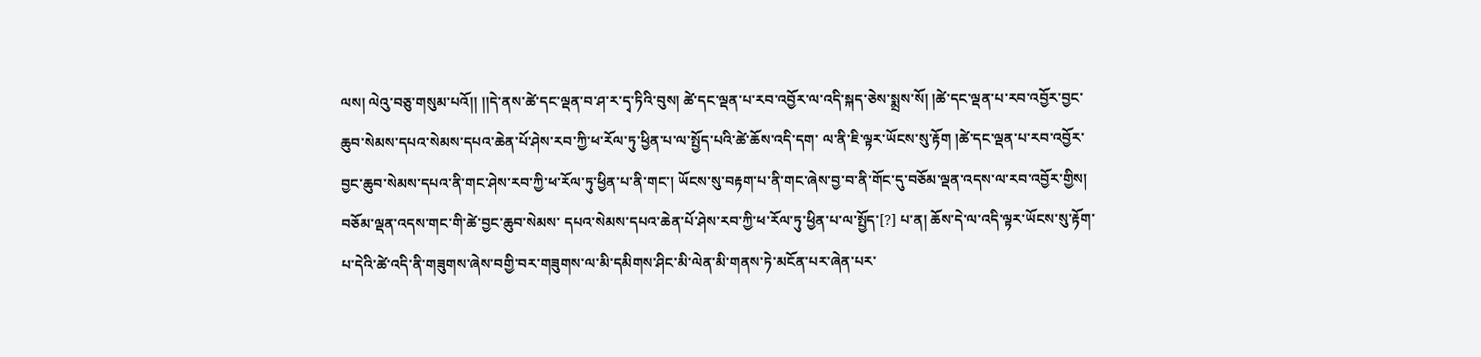ལས། ལེའུ་བཅུ་གསུམ་པའོ།། །།དེ་ནས་ཚེ་དང་ལྡན་བ་ཤ་ར་དྭ་ཏིའི་བུས། ཚེ་དང་ལྡན་པ་རབ་འབྱོར་ལ་འདི་སྐད་ཅེས་སྨྲས་སོ། །ཚེ་དང་ལྡན་པ་རབ་འབྱོར་བྱང་ཆུབ་སེམས་དཔའ་སེམས་དཔའ་ཆེན་པོ་ཤེས་རབ་ཀྱི་ཕ་རོལ་ཏུ་ཕྱིན་པ་ལ་སྤྱོད་པའི་ཚེ་ཆོས་འདི་དག་ ལ་ནི་ཇི་ལྟར་ཡོངས་སུ་རྟོག །ཚེ་དང་ལྡན་པ་རབ་འབྱོར་བྱང་ཆུབ་སེམས་དཔའ་ནི་གང་ཤེས་རབ་ཀྱི་ཕ་རོལ་ཏུ་ཕྱིན་པ་ནི་གང་། ཡོངས་སུ་བརྟག་པ་ནི་གང་ཞེས་བྱ་བ་ནི་གོང་དུ་བཅོམ་ལྡན་འདས་ལ་རབ་འབྱོར་གྱིས། བཅོམ་ལྡན་འདས་གང་གི་ཚེ་བྱང་ཆུབ་སེམས་ དཔའ་སེམས་དཔའ་ཆེན་པོ་ཤེས་རབ་ཀྱི་ཕ་རོལ་ཏུ་ཕྱིན་པ་ལ་སྤྱོད་[?] པ་ན། ཆོས་དེ་ལ་འདི་ལྟར་ཡོངས་སུ་རྟོག་པ་དེའི་ཚེ་འདི་ནི་གཟུགས་ཞེས་བགྱི་བར་གཟུགས་ལ་མི་དམིགས་ཤིང་མི་ལེན་མི་གནས་ཏེ་མངོན་པར་ཞེན་པར་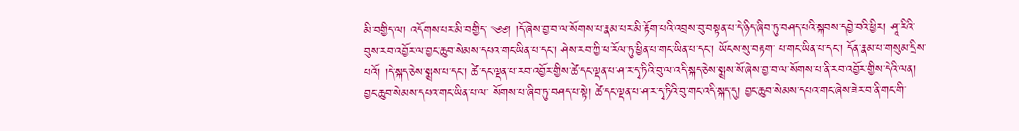མི་བགྱིད་ལ། འདོགས་པར་མི་བགྱིད་ ༄༅། །དོ་ཞེས་བྱ་བ་ལ་སོགས་པ་རྣམ་པར་མི་རྟོག་པའི་འབྲས་བུ་བསྟན་པ་དེ་ཉིད་ཞིབ་ཏུ་བཤད་པའི་སྐབས་དབྱེ་བའི་ཕྱིར། ཤཱ་རིའི་བུས་རབ་འབྱོར་ལ་བྱང་ཆུབ་སེམས་དཔའ་གང་ཡིན་པ་དང་། ཤེས་རབ་ཀྱི་ཕ་རོལ་ཏུ་ཕྱིན་པ་གང་ཡིན་པ་དང་། ཡོངས་སུ་བརྟག་ པ་གང་ཡིན་པ་དང་། དོན་རྣམ་པ་གསུམ་དྲིས་པའོ། །དེ་སྐད་ཅེས་སྨྲས་པ་དང་། ཚེ་དང་ལྡན་པ་རབ་འབྱོར་གྱིས་ཚེ་དང་ལྡན་པ་ཤ་ར་དྭ་ཏིའི་བུ་ལ་འདི་སྐད་ཅེས་སྨྲས་སོ་ཞེས་བྱ་བ་ལ་སོགས་པ་ནི་རབ་འབྱོར་གྱིས་དེའི་ལན། བྱང་ཆུབ་སེམས་དཔའ་གང་ཡིན་པ་ལ་ སོགས་པ་ཞིབ་ཏུ་བཤད་པ་སྟེ། ཚེ་དང་ལྡན་པ་ཤ་ར་དྭ་ཏིའི་བུ་གང་འདི་སྐད་དུ། བྱང་ཆུབ་སེམས་དཔའ་གང་ཞེས་ཟེར་བ་ནི་གང་གི་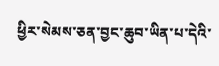ཕྱིར་སེམས་ཅན་བྱང་ཆུབ་ཡིན་པ་དེའི་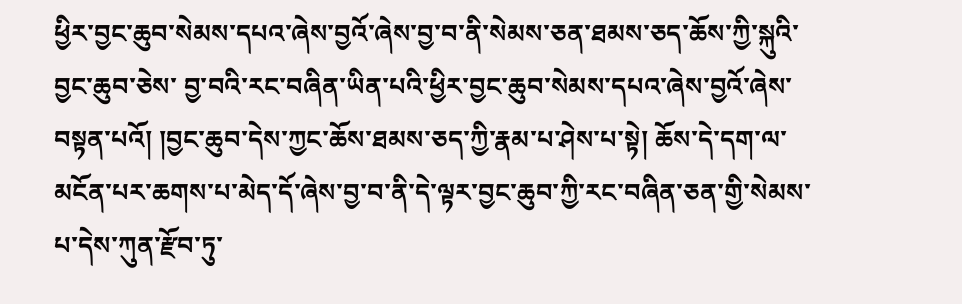ཕྱིར་བྱང་ཆུབ་སེམས་དཔའ་ཞེས་བྱའོ་ཞེས་བྱ་བ་ནི་སེམས་ཅན་ཐམས་ཅད་ཆོས་ཀྱི་སྐུའི་བྱང་ཆུབ་ཅེས་ བྱ་བའི་རང་བཞིན་ཡིན་པའི་ཕྱིར་བྱང་ཆུབ་སེམས་དཔའ་ཞེས་བྱའོ་ཞེས་བསྟན་པའོ། །བྱང་ཆུབ་དེས་ཀྱང་ཆོས་ཐམས་ཅད་ཀྱི་རྣམ་པ་ཤེས་པ་སྟེ། ཆོས་དེ་དག་ལ་མངོན་པར་ཆགས་པ་མེད་དོ་ཞེས་བྱ་བ་ནི་དེ་ལྟར་བྱང་ཆུབ་ཀྱི་རང་བཞིན་ཅན་གྱི་སེམས་པ་དེས་ཀུན་རྫོབ་ཏུ་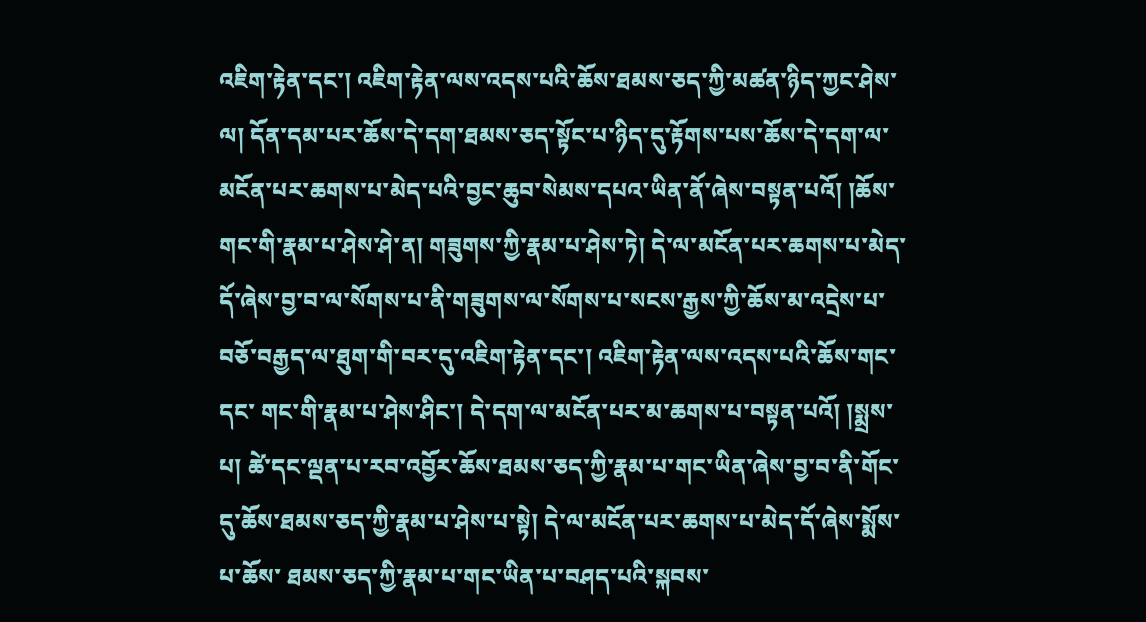འཇིག་རྟེན་དང་། འཇིག་རྟེན་ལས་འདས་པའི་ཆོས་ཐམས་ཅད་ཀྱི་མཚན་ཉིད་ཀྱང་ཤེས་ལ། དོན་དམ་པར་ཆོས་དེ་དག་ཐམས་ཅད་སྟོང་པ་ཉིད་དུ་རྟོགས་པས་ཆོས་དེ་དག་ལ་མངོན་པར་ཆགས་པ་མེད་པའི་བྱང་ཆུབ་སེམས་དཔའ་ཡིན་ནོ་ཞེས་བསྟན་པའོ། །ཆོས་ གང་གི་རྣམ་པ་ཤེས་ཤེ་ན། གཟུགས་ཀྱི་རྣམ་པ་ཤེས་ཏེ། དེ་ལ་མངོན་པར་ཆགས་པ་མེད་དོ་ཞེས་བྱ་བ་ལ་སོགས་པ་ནི་གཟུགས་ལ་སོགས་པ་སངས་རྒྱས་ཀྱི་ཆོས་མ་འདྲེས་པ་བཅོ་བརྒྱད་ལ་ཐུག་གི་བར་དུ་འཇིག་རྟེན་དང་། འཇིག་རྟེན་ལས་འདས་པའི་ཆོས་གང་དང་ གང་གི་རྣམ་པ་ཤེས་ཤིང་། དེ་དག་ལ་མངོན་པར་མ་ཆགས་པ་བསྟན་པའོ། །སྨྲས་པ། ཚེ་དང་ལྡན་པ་རབ་འབྱོར་ཆོས་ཐམས་ཅད་ཀྱི་རྣམ་པ་གང་ཡིན་ཞེས་བྱ་བ་ནི་གོང་དུ་ཆོས་ཐམས་ཅད་ཀྱི་རྣམ་པ་ཤེས་པ་སྟེ། དེ་ལ་མངོན་པར་ཆགས་པ་མེད་དོ་ཞེས་སྨོས་པ་ཆོས་ ཐམས་ཅད་ཀྱི་རྣམ་པ་གང་ཡིན་པ་བཤད་པའི་སྐབས་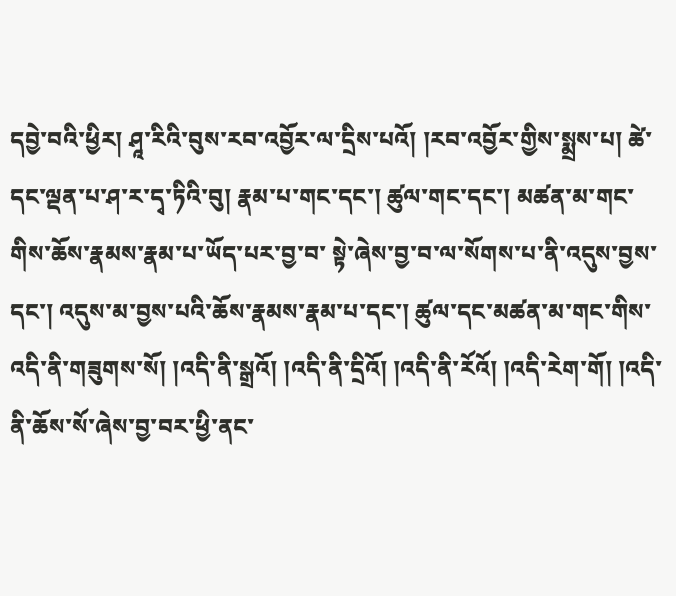དབྱེ་བའི་ཕྱིར། ཤཱ་རིའི་བུས་རབ་འབྱོར་ལ་དྲིས་པའོ། །རབ་འབྱོར་གྱིས་སྨྲས་པ། ཚེ་དང་ལྡན་པ་ཤ་ར་དྭ་ཏིའི་བུ། རྣམ་པ་གང་དང་། ཚུལ་གང་དང་། མཚན་མ་གང་གིས་ཆོས་རྣམས་རྣམ་པ་ཡོད་པར་བྱ་བ་ སྟེ་ཞེས་བྱ་བ་ལ་སོགས་པ་ནི་འདུས་བྱས་དང་། འདུས་མ་བྱས་པའི་ཆོས་རྣམས་རྣམ་པ་དང་། ཚུལ་དང་མཚན་མ་གང་གིས་འདི་ནི་གཟུགས་སོ། །འདི་ནི་སྒྲའོ། །འདི་ནི་དྲིའོ། །འདི་ནི་རོའོ། །འདི་རེག་གོ། །འདི་ནི་ཆོས་སོ་ཞེས་བྱ་བར་ཕྱི་ནང་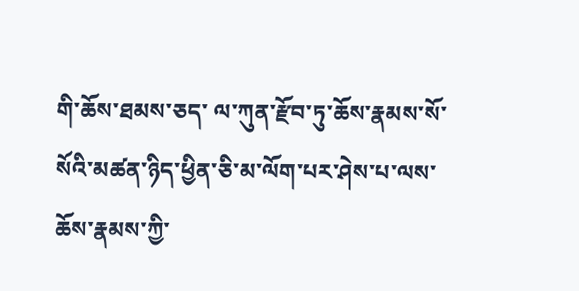གི་ཆོས་ཐམས་ཅད་ ལ་ཀུན་རྫོབ་ཏུ་ཆོས་རྣམས་སོ་སོའི་མཚན་ཉིད་ཕྱིན་ཅི་མ་ལོག་པར་ཤེས་པ་ལས་ཆོས་རྣམས་ཀྱི་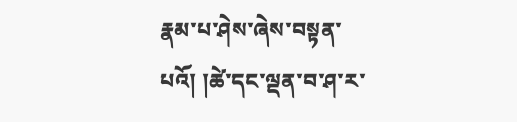རྣམ་པ་ཤེས་ཞེས་བསྟན་པའོ། །ཚེ་དང་ལྡན་བ་ཤ་ར་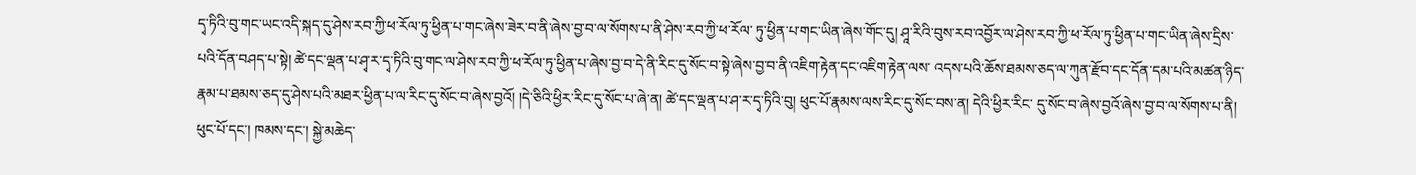དྭ་ཏིའི་བུ་གང་ཡང་འདི་སྐད་དུ་ཤེས་རབ་ཀྱི་ཕ་རོལ་ཏུ་ཕྱིན་པ་གང་ཞེས་ཟེར་བ་ནི་ཞེས་བྱ་བ་ལ་སོགས་པ་ནི་ཤེས་རབ་ཀྱི་ཕ་རོལ་ ཏུ་ཕྱིན་པ་གང་ཡིན་ཞེས་གོང་དུ། ཤཱ་རིའི་བུས་རབ་འབྱོར་ལ་ཤེས་རབ་ཀྱི་ཕ་རོལ་ཏུ་ཕྱིན་པ་གང་ཡིན་ཞེས་དྲིས་པའི་དོན་བཤད་པ་སྟེ། ཚེ་དང་ལྡན་པ་ཤྭ་ར་དྭ་ཏིའི་བུ་གང་ལ་ཤེས་རབ་ཀྱི་ཕ་རོལ་ཏུ་ཕྱིན་པ་ཞེས་བྱ་བ་དེ་ནི་རིང་དུ་སོང་བ་སྟེ་ཞེས་བྱ་བ་ནི་འཇིག་རྟེན་དང་འཇིག་རྟེན་ལས་ འདས་པའི་ཆོས་ཐམས་ཅད་ལ་ཀུན་རྫོབ་དང་དོན་དམ་པའི་མཚན་ཉིད་རྣམ་པ་ཐམས་ཅད་དུ་ཤེས་པའི་མཐར་ཕྱིན་པ་ལ་རིང་དུ་སོང་བ་ཞེས་བྱའོ། །དེ་ཅིའི་ཕྱིར་རིང་དུ་སོང་པ་ཞེ་ན། ཚེ་དང་ལྡན་པ་ཤ་ར་དྭ་ཏིའི་བུ། ཕུང་པོ་རྣམས་ལས་རིང་དུ་སོང་བས་ན། དེའི་ཕྱིར་རིང་ དུ་སོང་བ་ཞེས་བྱའོ་ཞེས་བྱ་བ་ལ་སོགས་པ་ནི། ཕུང་པོ་དང་། ཁམས་དང་། སྐྱེ་མཆེད་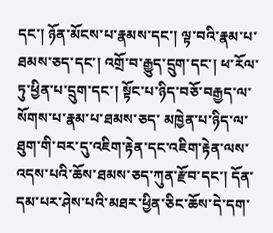དང་། ཉོན་མོངས་པ་རྣམས་དང་། ལྟ་བའི་རྣམ་པ་ཐམས་ཅད་དང་། འགྲོ་བ་རྒྱུད་དྲུག་དང་། ཕ་རོལ་ཏུ་ཕྱིན་པ་དྲུག་དང་། སྟོང་པ་ཉིད་བཅོ་བརྒྱད་ལ་སོགས་པ་རྣམ་པ་ཐམས་ཅད་ མཁྱེན་པ་ཉིད་ལ་ཐུག་གི་བར་དུ་འཇིག་རྟེན་དང་འཇིག་རྟེན་ལས་འདས་པའི་ཆོས་ཐམས་ཅད་ཀུན་རྫོབ་དང་། དོན་དམ་པར་ཤེས་པའི་མཐར་ཕྱིན་ཅིང་ཆོས་དེ་དག་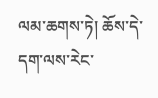ལམ་ཆགས་ཏེ། ཆོས་དེ་དག་ལས་རེང་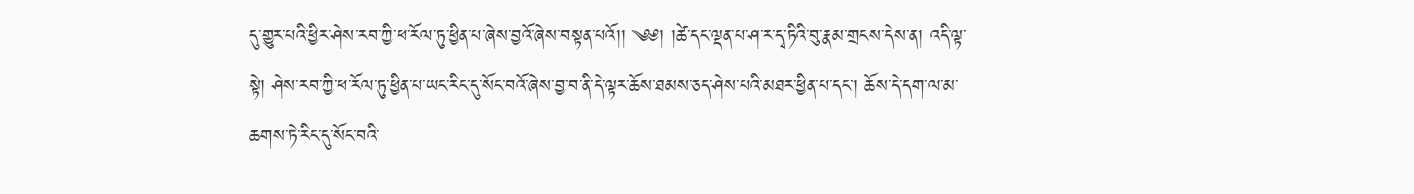དུ་གྱུར་པའི་ཕྱིར་ཤེས་རབ་ཀྱི་ཕ་རོལ་ཏུ་ཕྱིན་པ་ཞེས་བྱའོ་ཞེས་བསྟན་པའོ།། ༄༅། །ཚེ་དང་ལྡན་པ་ཤ་ར་དྭ་ཏིའི་བུ་རྣམ་གྲངས་དེས་ན། འདི་ལྟ་སྟེ། ཤེས་རབ་ཀྱི་ཕ་རོལ་ཏུ་ཕྱིན་པ་ཡང་རིང་དུ་སོང་བའོ་ཞེས་བྱ་བ་ནི་དེ་ལྟར་ཆོས་ཐམས་ཅད་ཤེས་པའི་མཐར་ཕྱིན་པ་དང་། ཆོས་དེ་དག་ལ་མ་ཆགས་ཏེ་རིང་དུ་སོང་བའི་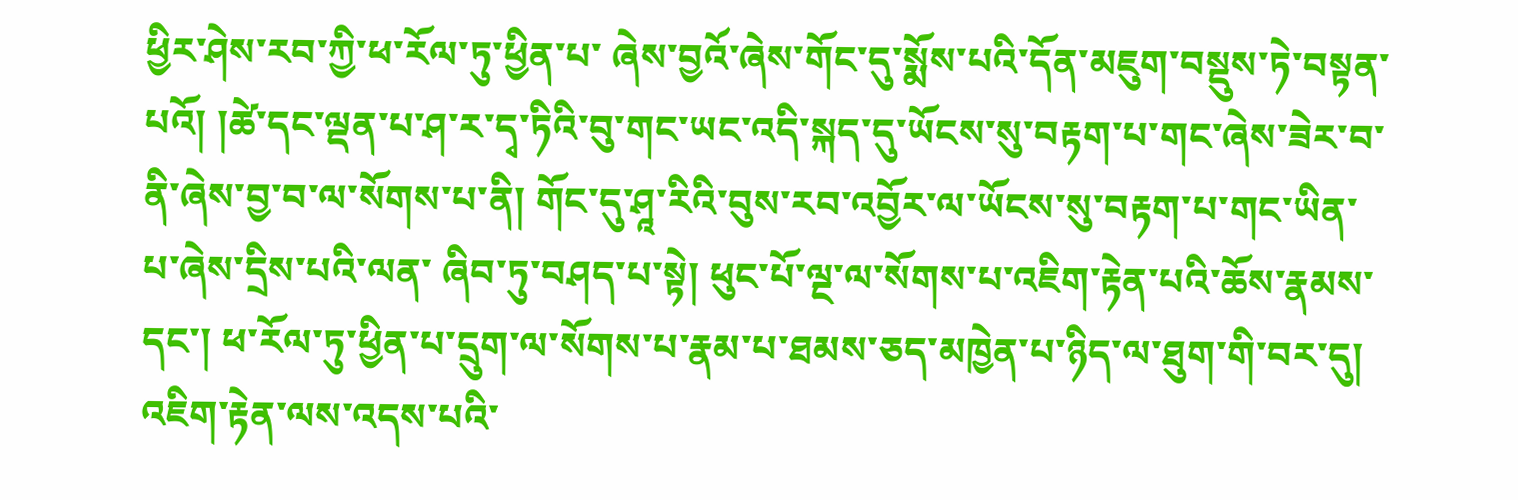ཕྱིར་ཤེས་རབ་ཀྱི་ཕ་རོལ་ཏུ་ཕྱིན་པ་ ཞེས་བྱའོ་ཞེས་གོང་དུ་སྨོས་པའི་དོན་མཇུག་བསྡུས་ཏེ་བསྟན་པའོ། །ཚེ་དང་ལྡན་པ་ཤ་ར་དྭ་ཏིའི་བུ་གང་ཡང་འདི་སྐད་དུ་ཡོངས་སུ་བརྟག་པ་གང་ཞེས་ཟེར་བ་ནི་ཞེས་བྱ་བ་ལ་སོགས་པ་ནི། གོང་དུ་ཤཱ་རིའི་བུས་རབ་འབྱོར་ལ་ཡོངས་སུ་བརྟག་པ་གང་ཡིན་པ་ཞེས་དྲིས་པའི་ལན་ ཞིབ་ཏུ་བཤད་པ་སྟེ། ཕུང་པོ་ལྔ་ལ་སོགས་པ་འཇིག་རྟེན་པའི་ཆོས་རྣམས་དང་། ཕ་རོལ་ཏུ་ཕྱིན་པ་དྲུག་ལ་སོགས་པ་རྣམ་པ་ཐམས་ཅད་མཁྱེན་པ་ཉིད་ལ་ཐུག་གི་བར་དུ། འཇིག་རྟེན་ལས་འདས་པའི་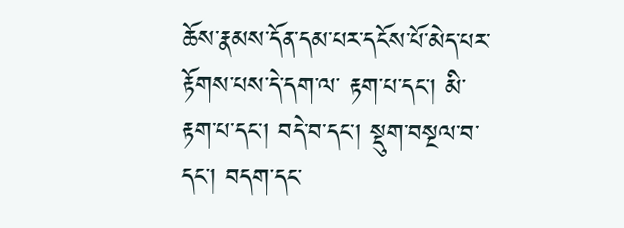ཆོས་རྣམས་དོན་དམ་པར་དངོས་པོ་མེད་པར་རྟོགས་པས་དེ་དག་ལ་ རྟག་པ་དང་། མི་རྟག་པ་དང་། བདེ་བ་དང་། སྡུག་བསྔལ་བ་དང་། བདག་དང་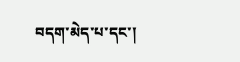བདག་མེད་པ་དང་།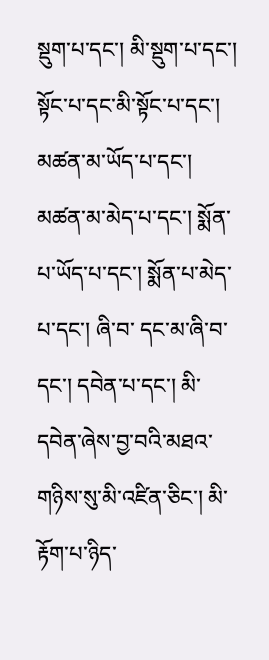སྡུག་པ་དང་། མི་སྡུག་པ་དང་། སྟོང་པ་དང་མི་སྟོང་པ་དང་། མཚན་མ་ཡོད་པ་དང་། མཚན་མ་མེད་པ་དང་། སྨོན་པ་ཡོད་པ་དང་། སྨོན་པ་མེད་པ་དང་། ཞི་བ་ དང་མ་ཞི་བ་དང་། དབེན་པ་དང་། མི་དབེན་ཞེས་བྱ་བའི་མཐའ་གཉིས་སུ་མི་འཛིན་ཅིང་། མི་རྟོག་པ་ཉིད་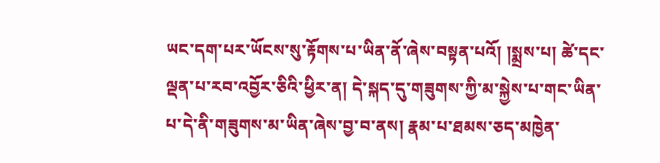ཡང་དག་པར་ཡོངས་སུ་རྟོགས་པ་ཡིན་ནོ་ཞེས་བསྟན་པའོ། །སྨྲས་པ། ཚེ་དང་ལྡན་པ་རབ་འབྱོར་ཅིའི་ཕྱིར་ན། དེ་སྐད་དུ་གཟུགས་ཀྱི་མ་སྐྱེས་པ་གང་ཡིན་ པ་དེ་ནི་གཟུགས་མ་ཡིན་ཞེས་བྱ་བ་ནས། རྣམ་པ་ཐམས་ཅད་མཁྱེན་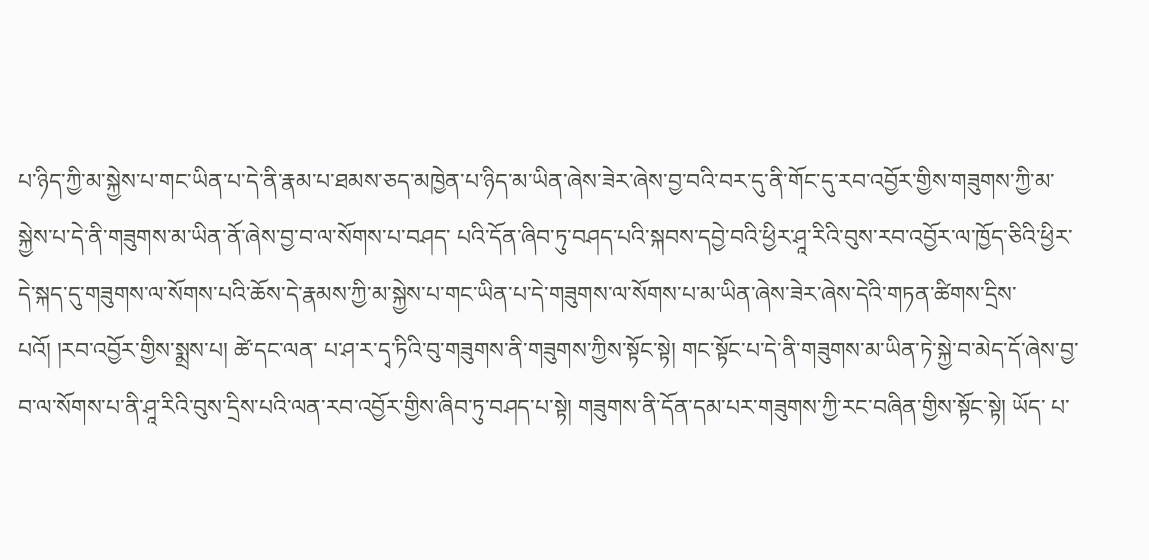པ་ཉིད་ཀྱི་མ་སྐྱེས་པ་གང་ཡིན་པ་དེ་ནི་རྣམ་པ་ཐམས་ཅད་མཁྱེན་པ་ཉིད་མ་ཡིན་ཞེས་ཟེར་ཞེས་བྱ་བའི་བར་དུ་ནི་གོང་དུ་རབ་འབྱོར་གྱིས་གཟུགས་ཀྱི་མ་སྐྱེས་པ་དེ་ནི་གཟུགས་མ་ཡིན་ནོ་ཞེས་བྱ་བ་ལ་སོགས་པ་བཤད་ པའི་དོན་ཞིབ་ཏུ་བཤད་པའི་སྐབས་དབྱེ་བའི་ཕྱིར་ཤཱ་རིའི་བུས་རབ་འབྱོར་ལ་ཁྱོད་ཅིའི་ཕྱིར་དེ་སྐད་དུ་གཟུགས་ལ་སོགས་པའི་ཆོས་དེ་རྣམས་ཀྱི་མ་སྐྱེས་པ་གང་ཡིན་པ་དེ་གཟུགས་ལ་སོགས་པ་མ་ཡིན་ཞེས་ཟེར་ཞེས་དེའི་གཏན་ཚིགས་དྲིས་པའོ། །རབ་འབྱོར་གྱིས་སྨྲས་པ། ཚེ་དང་ལན་ པ་ཤ་ར་དྭ་ཏིའི་བུ་གཟུགས་ནི་གཟུགས་ཀྱིས་སྟོང་སྟེ། གང་སྟོང་པ་དེ་ནི་གཟུགས་མ་ཡིན་ཏེ་སྐྱེ་བ་མེད་དོ་ཞེས་བྱ་བ་ལ་སོགས་པ་ནི་ཤཱ་རིའི་བུས་དྲིས་པའི་ལན་རབ་འབྱོར་གྱིས་ཞིབ་ཏུ་བཤད་པ་སྟེ། གཟུགས་ནི་དོན་དམ་པར་གཟུགས་ཀྱི་རང་བཞིན་གྱིས་སྟོང་སྟེ། ཡོད་ པ་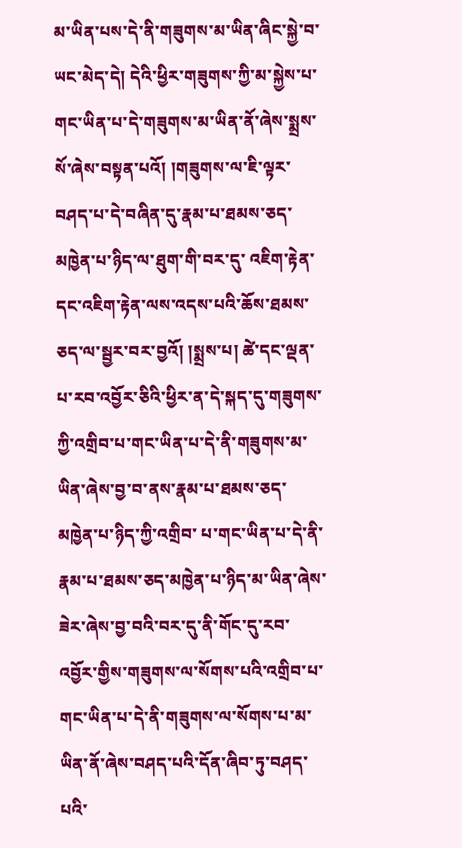མ་ཡིན་པས་དེ་ནི་གཟུགས་མ་ཡིན་ཞིང་སྐྱེ་བ་ཡང་མེད་དེ། དེའི་ཕྱིར་གཟུགས་ཀྱི་མ་སྐྱེས་པ་གང་ཡིན་པ་དེ་གཟུགས་མ་ཡིན་ནོ་ཞེས་སྨྲས་སོ་ཞེས་བསྟན་པའོ། །གཟུགས་ལ་ཇི་ལྟར་བཤད་པ་དེ་བཞིན་དུ་རྣམ་པ་ཐམས་ཅད་མཁྱེན་པ་ཉིད་ལ་ཐུག་གི་བར་དུ་ འཇིག་རྟེན་དང་འཇིག་རྟེན་ལས་འདས་པའི་ཆོས་ཐམས་ཅད་ལ་སྦྱར་བར་བྱའོ། །སྨྲས་པ། ཚེ་དང་ལྡན་པ་རབ་འབྱོར་ཅིའི་ཕྱིར་ན་དེ་སྐད་དུ་གཟུགས་ཀྱི་འགྲིབ་པ་གང་ཡིན་པ་དེ་ནི་གཟུགས་མ་ཡིན་ཞེས་བྱ་བ་ནས་རྣམ་པ་ཐམས་ཅད་མཁྱེན་པ་ཉིད་ཀྱི་འགྲིབ་ པ་གང་ཡིན་པ་དེ་ནི་རྣམ་པ་ཐམས་ཅད་མཁྱེན་པ་ཉིད་མ་ཡིན་ཞེས་ཟེར་ཞེས་བྱ་བའི་བར་དུ་ནི་གོང་དུ་རབ་འབྱོར་གྱིས་གཟུགས་ལ་སོགས་པའི་འགྲིབ་པ་གང་ཡིན་པ་དེ་ནི་གཟུགས་ལ་སོགས་པ་མ་ཡིན་ནོ་ཞེས་བཤད་པའི་དོན་ཞིབ་ཏུ་བཤད་པའི་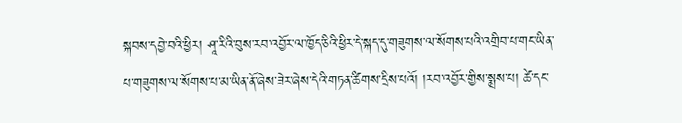སྐབས་དབྱེ་བའི་ཕྱིར། ཤཱ་རིའི་བུས་རབ་འབྱོར་ལ་ཁྱོད་ཅིའི་ཕྱིར་དེ་སྐད་དུ་གཟུགས་ལ་སོགས་པའི་འགྲིབ་པ་གང་ཡིན་པ་གཟུགས་ལ་སོགས་པ་མ་ཡིན་ནོ་ཞེས་ཟེར་ཞེས་དེའི་གཏན་ཚིགས་དྲིས་པའོ། །རབ་འབྱོར་གྱིས་སྨྲས་པ། ཚེ་དང་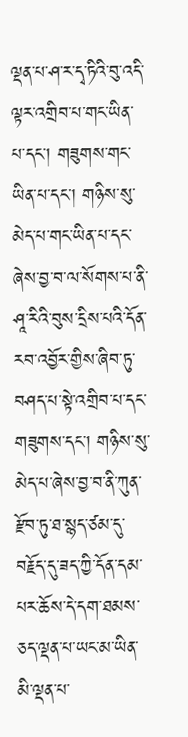ལྡན་པ་ཤ་ར་དྭ་ཏིའི་བུ་འདི་ལྟར་འགྲིབ་པ་གང་ཡིན་ པ་དང་། གཟུགས་གང་ཡིན་པ་དང་། གཉིས་སུ་མེད་པ་གང་ཡིན་པ་དང་ཞེས་བྱ་བ་ལ་སོགས་པ་ནི་ཤཱ་རིའི་བུས་དྲིས་པའི་དོན་རབ་འབྱོར་གྱིས་ཞིབ་ཏུ་བཤད་པ་སྟེ་འགྲིབ་པ་དང་གཟུགས་དང་། གཉིས་སུ་མེད་པ་ཞེས་བྱ་བ་ནི་ཀུན་རྫོབ་ཏུ་ཐ་སྙད་ཙམ་དུ་ བརྗོད་དུ་ཟད་ཀྱི་དོན་དམ་པར་ཆོས་དེ་དག་ཐམས་ཅད་ལྡན་པ་ཡང་མ་ཡིན་མི་ལྡན་པ་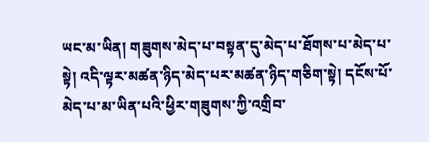ཡང་མ་ཡིན། གཟུགས་མེད་པ་བསྟན་དུ་མེད་པ་ཐོགས་པ་མེད་པ་སྟེ། འདི་ལྟར་མཚན་ཉིད་མེད་པར་མཚན་ཉིད་གཅིག་སྟེ། དངོས་པོ་མེད་པ་མ་ཡིན་པའི་ཕྱིར་གཟུགས་ཀྱི་འགྲིབ་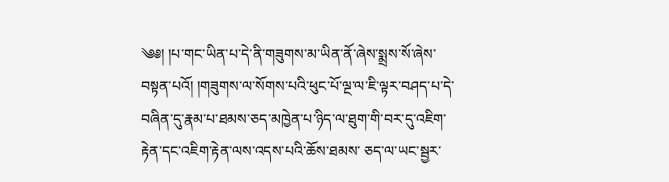༄༅། །པ་གང་ཡིན་པ་དེ་ནི་གཟུགས་མ་ཡིན་ནོ་ཞེས་སྨྲས་སོ་ཞེས་བསྟན་པའོ། །གཟུགས་ལ་སོགས་པའི་ཕུང་པོ་ལྔ་ལ་ཇི་ལྟར་བཤད་པ་དེ་བཞིན་དུ་རྣམ་པ་ཐམས་ཅད་མཁྱེན་པ་ཉིད་ལ་ཐུག་གི་བར་དུ་འཇིག་རྟེན་དང་འཇིག་རྟེན་ལས་འདས་པའི་ཆོས་ཐམས་ ཅད་ལ་ཡང་སྦྱར་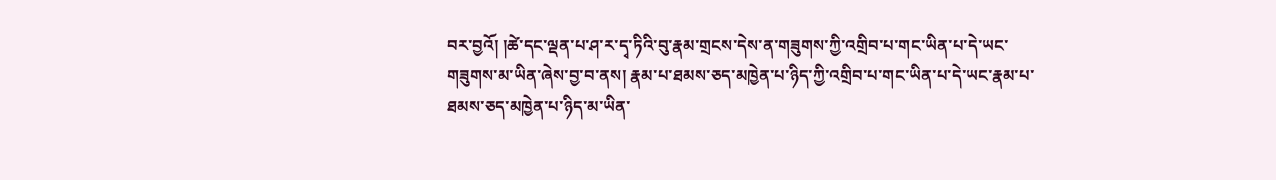བར་བྱའོ། །ཚེ་དང་ལྡན་པ་ཤ་ར་དྭ་ཏིའི་བུ་རྣམ་གྲངས་དེས་ན་གཟུགས་ཀྱི་འགྲིབ་པ་གང་ཡིན་པ་དེ་ཡང་གཟུགས་མ་ཡིན་ཞེས་བྱ་བ་ནས། རྣམ་པ་ཐམས་ཅད་མཁྱེན་པ་ཉིད་ཀྱི་འགྲིབ་པ་གང་ཡིན་པ་དེ་ཡང་རྣམ་པ་ཐམས་ཅད་མཁྱེན་པ་ཉིད་མ་ཡིན་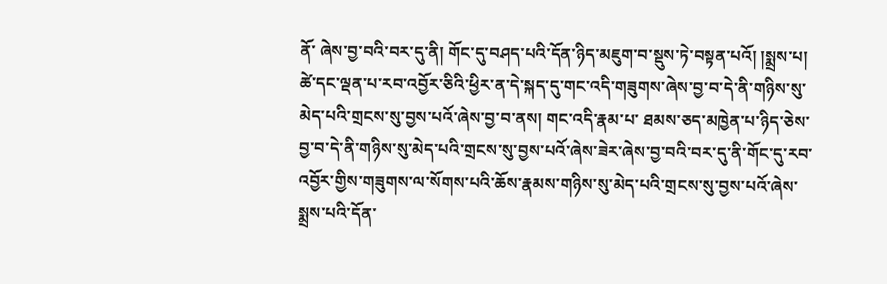ནོ་ ཞེས་བྱ་བའི་བར་དུ་ནི། གོང་དུ་བཤད་པའི་དོན་ཉིད་མཇུག་བ་སྡུས་ཏེ་བསྟན་པའོ། །སྨྲས་པ། ཚེ་དང་ལྡན་པ་རབ་འབྱོར་ཅིའི་ཕྱིར་ན་དེ་སྐད་དུ་གང་འདི་གཟུགས་ཞེས་བྱ་བ་དེ་ནི་གཉིས་སུ་མེད་པའི་གྲངས་སུ་བྱས་པའོ་ཞེས་བྱ་བ་ནས། གང་འདི་རྣམ་པ་ ཐམས་ཅད་མཁྱེན་པ་ཉིད་ཅེས་བྱ་བ་དེ་ནི་གཉིས་སུ་མེད་པའི་གྲངས་སུ་བྱས་པའོ་ཞེས་ཟེར་ཞེས་བྱ་བའི་བར་དུ་ནི་གོང་དུ་རབ་འབྱོར་གྱིས་གཟུགས་ལ་སོགས་པའི་ཆོས་རྣམས་གཉིས་སུ་མེད་པའི་གྲངས་སུ་བྱས་པའོ་ཞེས་སྨྲས་པའི་དོན་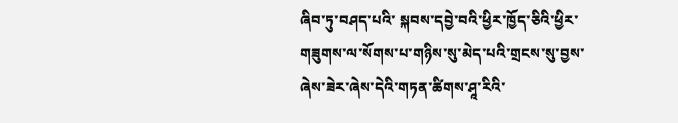ཞིབ་ཏུ་བཤད་པའི་ སྐབས་དབྱེ་བའི་ཕྱིར་ཁྱོད་ཅིའི་ཕྱིར་གཟུགས་ལ་སོགས་པ་གཉིས་སུ་མེད་པའི་གྲངས་སུ་བྱས་ཞེས་ཟེར་ཞེས་དེའི་གཏན་ཚིགས་ཤཱ་རིའི་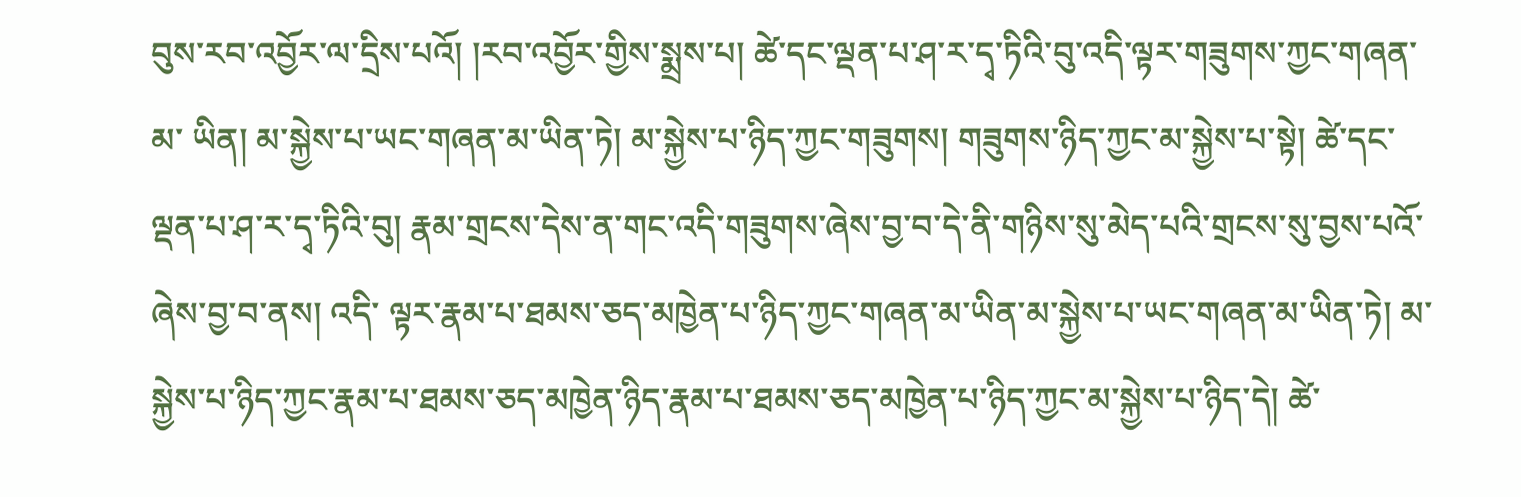བུས་རབ་འབྱོར་ལ་དྲིས་པའོ། །རབ་འབྱོར་གྱིས་སྨྲས་པ། ཚེ་དང་ལྡན་པ་ཤ་ར་དྭ་ཏིའི་བུ་འདི་ལྟར་གཟུགས་ཀྱང་གཞན་མ་ ཡིན། མ་སྐྱེས་པ་ཡང་གཞན་མ་ཡིན་ཏེ། མ་སྐྱེས་པ་ཉིད་ཀྱང་གཟུགས། གཟུགས་ཉིད་ཀྱང་མ་སྐྱེས་པ་སྟེ། ཚེ་དང་ལྡན་པ་ཤ་ར་དྭ་ཏིའི་བུ། རྣམ་གྲངས་དེས་ན་གང་འདི་གཟུགས་ཞེས་བྱ་བ་དེ་ནི་གཉིས་སུ་མེད་པའི་གྲངས་སུ་བྱས་པའོ་ཞེས་བྱ་བ་ནས། འདི་ ལྟར་རྣམ་པ་ཐམས་ཅད་མཁྱེན་པ་ཉིད་ཀྱང་གཞན་མ་ཡིན་མ་སྐྱེས་པ་ཡང་གཞན་མ་ཡིན་ཏེ། མ་སྐྱེས་པ་ཉིད་ཀྱང་རྣམ་པ་ཐམས་ཅད་མཁྱེན་ཉིད་རྣམ་པ་ཐམས་ཅད་མཁྱེན་པ་ཉིད་ཀྱང་མ་སྐྱེས་པ་ཉིད་དེ། ཚེ་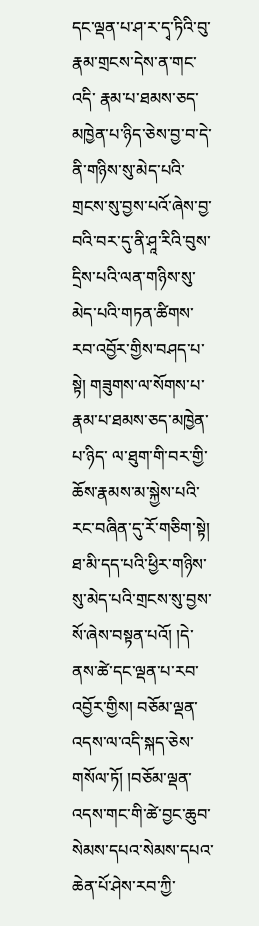དང་ལྡན་པ་ཤ་ར་དྭ་ཏིའི་བུ་རྣམ་གྲངས་དེས་ན་གང་འདི་ རྣམ་པ་ཐམས་ཅད་མཁྱེན་པ་ཉིད་ཅེས་བྱ་བ་དེ་ནི་གཉིས་སུ་མེད་པའི་གྲངས་སུ་བྱས་པའོ་ཞེས་བྱ་བའི་བར་དུ་ནི་ཤཱ་རིའི་བུས་དྲིས་པའི་ལན་གཉིས་སུ་མེད་པའི་གཏན་ཚིགས་རབ་འབྱོར་གྱིས་བཤད་པ་སྟེ། གཟུགས་ལ་སོགས་པ་རྣམ་པ་ཐམས་ཅད་མཁྱེན་པ་ཉིད་ ལ་ཐུག་གི་བར་གྱི་ཆོས་རྣམས་མ་སྐྱེས་པའི་རང་བཞིན་དུ་རོ་གཅིག་སྟེ། ཐ་མི་དད་པའི་ཕྱིར་གཉིས་སུ་མེད་པའི་གྲངས་སུ་བྱས་སོ་ཞེས་བསྟན་པའོ། །དེ་ནས་ཚེ་དང་ལྡན་པ་རབ་འབྱོར་གྱིས། བཅོམ་ལྡན་འདས་ལ་འདི་སྐད་ཅེས་གསོལ་ཏོ། །བཅོམ་ལྡན་ འདས་གང་གི་ཚེ་བྱང་ཆུབ་སེམས་དཔའ་སེམས་དཔའ་ཆེན་པོ་ཤེས་རབ་ཀྱི་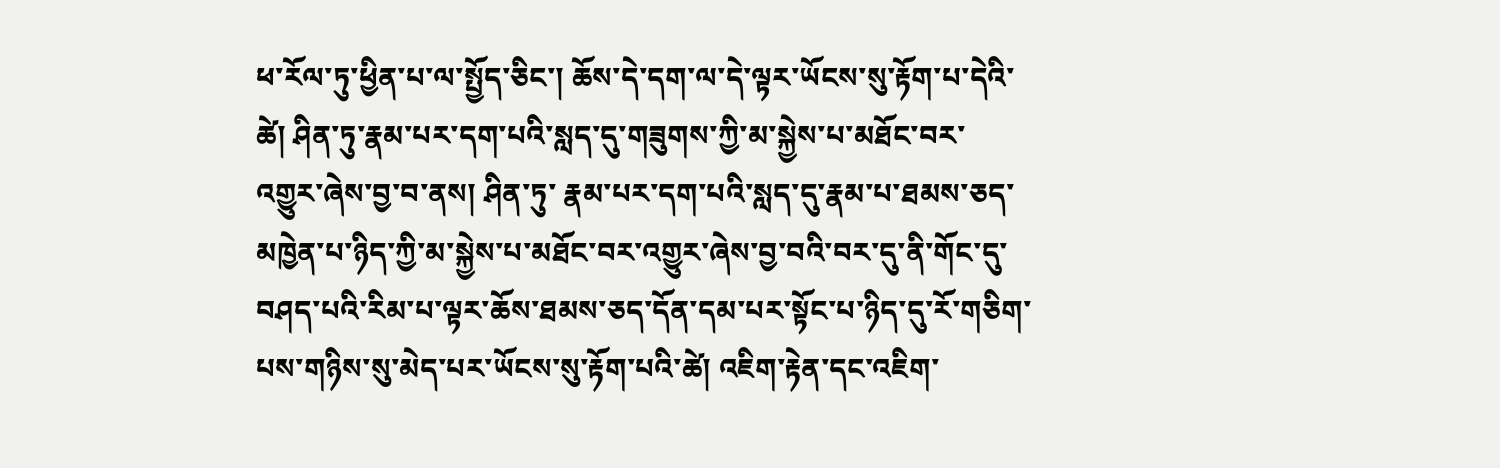ཕ་རོལ་ཏུ་ཕྱིན་པ་ལ་སྤྱོད་ཅིང་། ཆོས་དེ་དག་ལ་དེ་ལྟར་ཡོངས་སུ་རྟོག་པ་དེའི་ཚེ། ཤིན་ཏུ་རྣམ་པར་དག་པའི་སླད་དུ་གཟུགས་ཀྱི་མ་སྐྱེས་པ་མཐོང་བར་འགྱུར་ཞེས་བྱ་བ་ནས། ཤིན་ཏུ་ རྣམ་པར་དག་པའི་སླད་དུ་རྣམ་པ་ཐམས་ཅད་མཁྱེན་པ་ཉིད་ཀྱི་མ་སྐྱེས་པ་མཐོང་བར་འགྱུར་ཞེས་བྱ་བའི་བར་དུ་ནི་གོང་དུ་བཤད་པའི་རིམ་པ་ལྟར་ཆོས་ཐམས་ཅད་དོན་དམ་པར་སྟོང་པ་ཉིད་དུ་རོ་གཅིག་པས་གཉིས་སུ་མེད་པར་ཡོངས་སུ་རྟོག་པའི་ཚེ། འཇིག་རྟེན་དང་འཇིག་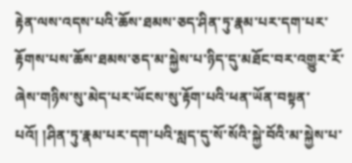རྟེན་ལས་འདས་པའི་ཆོས་ཐམས་ཅད་ཤིན་ཏུ་རྣམ་པར་དག་པར་རྟོགས་པས་ཆོས་ཐམས་ཅད་མ་སྐྱེས་པ་ཉིད་དུ་མཐོང་བར་འགྱུར་རོ་ཞེས་གཉིས་སུ་མེད་པར་ཡོངས་སུ་རྟོག་པའི་ཕན་ཡོན་བསྟན་པའོ། །ཤིན་ཏུ་རྣམ་པར་དག་པའི་སླད་དུ་སོ་སོའི་སྐྱེ་བོའི་མ་སྐྱེས་པ་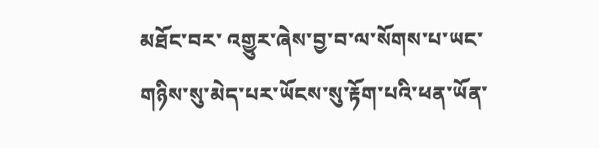མཐོང་བར་ འགྱུར་ཞེས་བྱ་བ་ལ་སོགས་པ་ཡང་གཉིས་སུ་མེད་པར་ཡོངས་སུ་རྟོག་པའི་ཕན་ཡོན་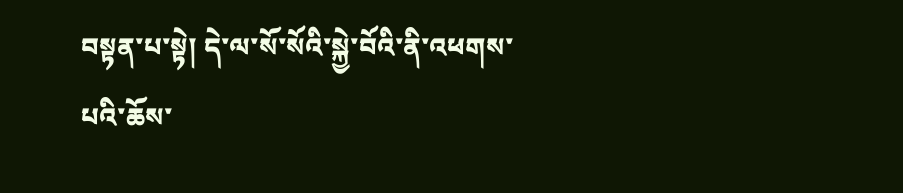བསྟན་པ་སྟེ། དེ་ལ་སོ་སོའི་སྐྱེ་བོའི་ནི་འཕགས་པའི་ཆོས་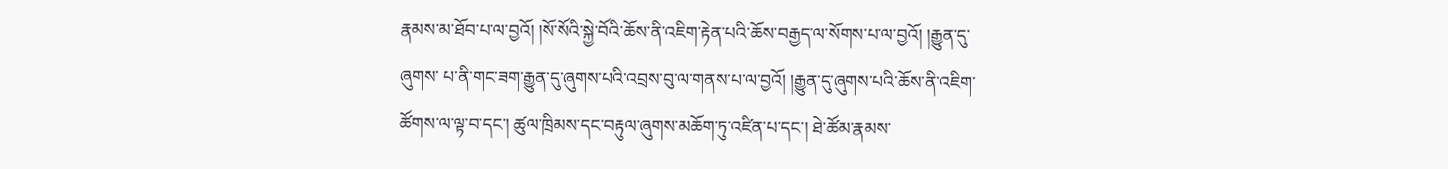རྣམས་མ་ཐོབ་པ་ལ་བྱའོ། །སོ་སོའི་སྐྱེ་བོའི་ཆོས་ནི་འཇིག་རྟེན་པའི་ཆོས་བརྒྱད་ལ་སོགས་པ་ལ་བྱའོ། །རྒྱུན་དུ་ཞུགས་ པ་ནི་གང་ཟག་རྒྱུན་དུ་ཞུགས་པའི་འབྲས་བུ་ལ་གནས་པ་ལ་བྱའོ། །རྒྱུན་དུ་ཞུགས་པའི་ཆོས་ནི་འཇིག་ཚོགས་ལ་ལྟ་བ་དང་། ཚུལ་ཁྲིམས་དང་བརྟུལ་ཞུགས་མཆོག་ཏུ་འཛིན་པ་དང་། ཐེ་ཚོམ་རྣམས་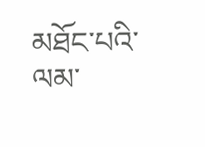མཐོང་པའི་ལམ་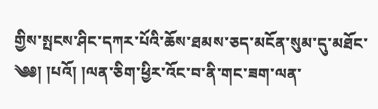གྱིས་སྤངས་ཤིང་དཀར་པོའི་ཆོས་ཐམས་ཅད་མངོན་སུམ་དུ་མཐོང་ ༄༅། །པའོ། །ལན་ཅིག་ཕྱིར་འོང་བ་ནི་གང་ཟག་ལན་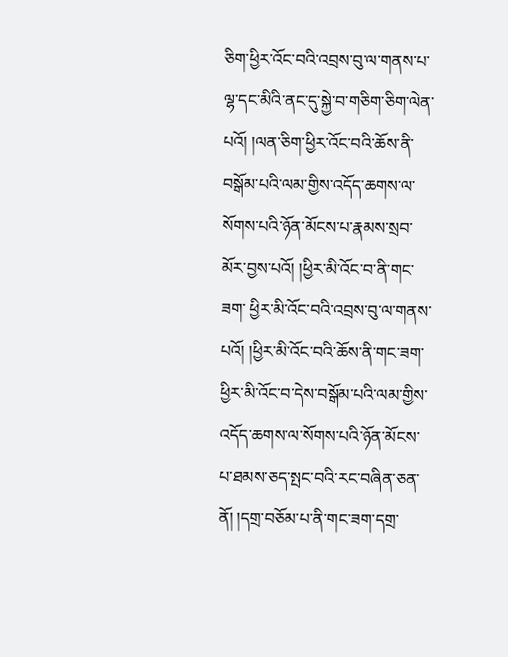ཅིག་ཕྱིར་འོང་བའི་འབྲས་བུ་ལ་གནས་པ་ལྷ་དང་མིའི་ནང་དུ་སྐྱེ་བ་གཅིག་ཅིག་ལེན་པའོ། །ལན་ཅིག་ཕྱིར་འོང་བའི་ཆོས་ནི་བསྒོམ་པའི་ལམ་གྱིས་འདོད་ཆགས་ལ་སོགས་པའི་ཉོན་མོངས་པ་རྣམས་སྲབ་མོར་བྱས་པའོ། །ཕྱིར་མི་འོང་བ་ནི་གང་ཟག་ ཕྱིར་མི་འོང་བའི་འབྲས་བུ་ལ་གནས་པའོ། །ཕྱིར་མི་འོང་བའི་ཆོས་ནི་གང་ཟག་ཕྱིར་མི་འོང་བ་དེས་བསྒོམ་པའི་ལམ་གྱིས་འདོད་ཆགས་ལ་སོགས་པའི་ཉོན་མོངས་པ་ཐམས་ཅད་སྤང་བའི་རང་བཞིན་ཅན་ནོ། །དགྲ་བཅོམ་པ་ནི་གང་ཟག་དགྲ་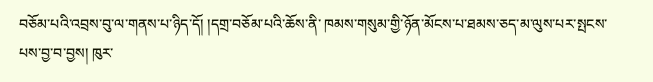བཅོམ་པའི་འབྲས་བུ་ལ་གནས་པ་ཉིད་དོ། །དགྲ་བཅོམ་པའི་ཆོས་ནི་ ཁམས་གསུམ་གྱི་ཉོན་མོངས་པ་ཐམས་ཅད་མ་ལུས་པར་སྤངས་པས་བྱ་བ་བྱས། ཁུར་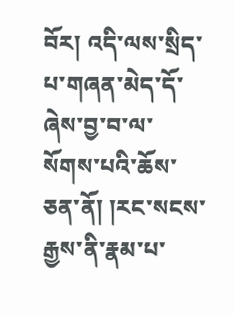བོར། འདི་ལས་སྲིད་པ་གཞན་མེད་དོ་ཞེས་བྱ་བ་ལ་སོགས་པའི་ཆོས་ཅན་ནོ། །རང་སངས་རྒྱས་ནི་རྣམ་པ་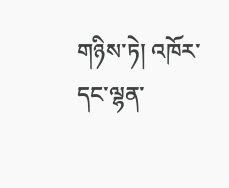གཉིས་ཏེ། འཁོར་དང་ལྷན་